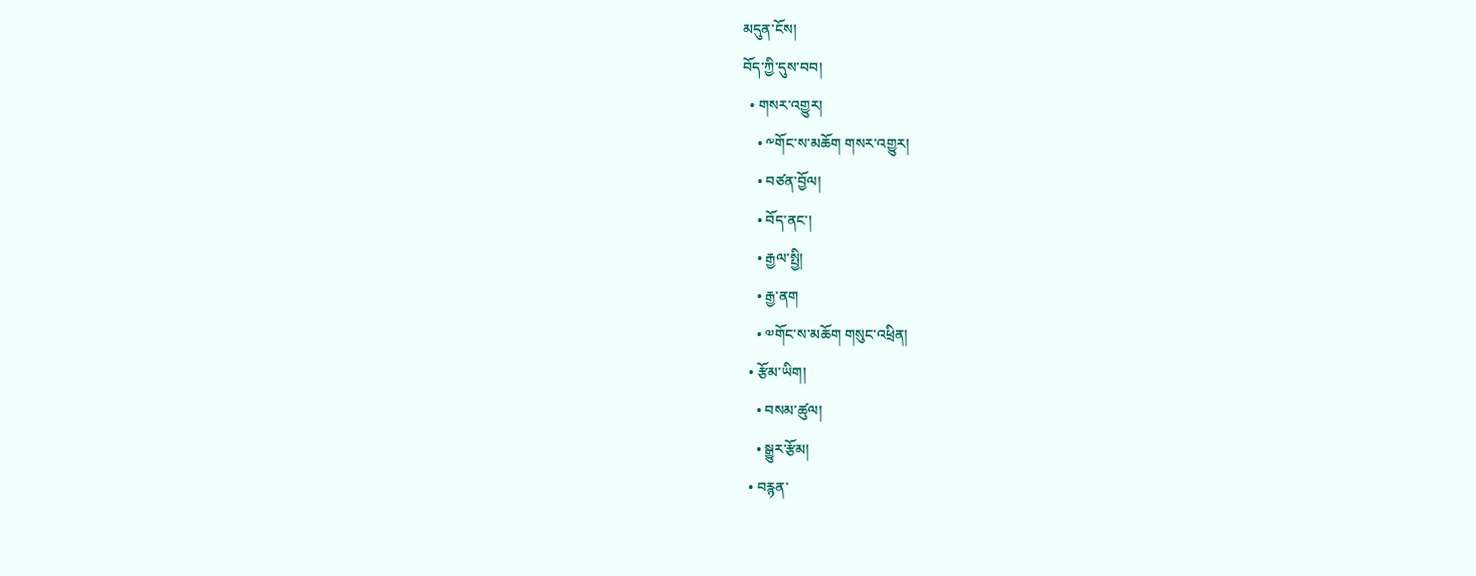མདུན་ངོས།
བོད་ཀྱི་དུས་བབ།
  • གསར་འགྱུར།
    • ༸གོང་ས་མཆོག གསར་འགྱུར།
    • བཙན་བྱོལ།
    • བོད་ནང་།
    • རྒྱལ་སྤྱི།
    • རྒྱ་ནག
    • ༧གོང་ས་མཆོག གསུང་འཕྲིན།
  • རྩོམ་ཡིག།
    • བསམ་ཚུལ།
    • སྒྱུར་རྩོམ།
  • བརྙན་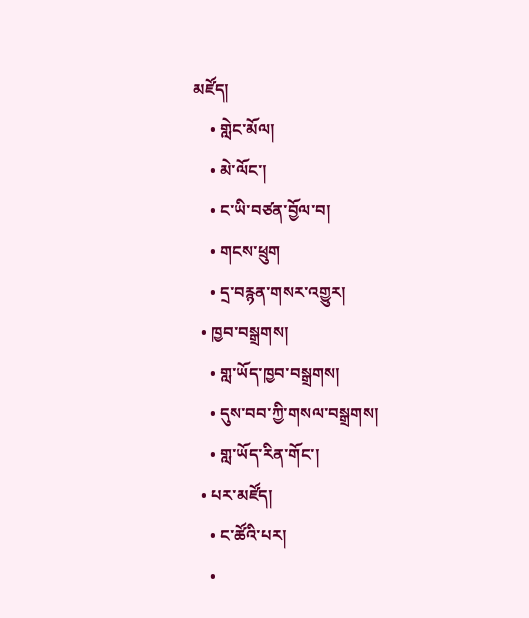མཛོད།
    • གླེང་མོལ།
    • མེ་ལོང་།
    • ང་ཡི་བཙན་བྱོལ་བ།
    • གངས་ཕྲུག
    • དྲ་བརྙན་གསར་འགྱུར།
  • ཁྱབ་བསྒྲགས།
    • གླ་ཡོད་ཁྱབ་བསྒྲགས།
    • དུས་བབ་ཀྱི་གསལ་བསྒྲགས།
    • གླ་ཡོད་རིན་གོང་།
  • པར་མཛོད།
    • ང་ཚོའི་པར།
    •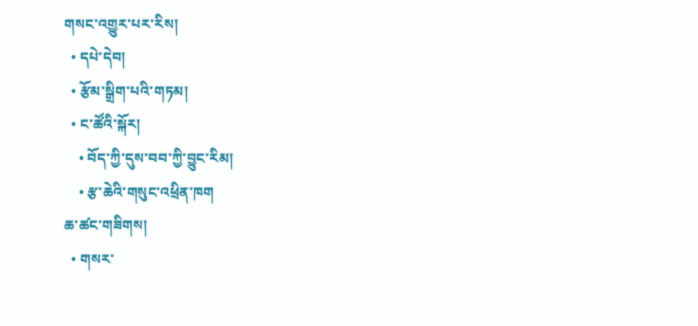གསང་འགྱུར་པར་རིས།
  • དཔེ་དེབ།
  • རྩོམ་སྒྲིག་པའི་གཏམ།
  • ང་ཚོའི་སྐོར།
    • བོད་ཀྱི་དུས་བབ་ཀྱི་བྱུང་རིམ།
    • རྩ་ཆེའི་གསུང་འཕྲིན་ཁག
ཆ་ཚང་གཟིགས།
  • གསར་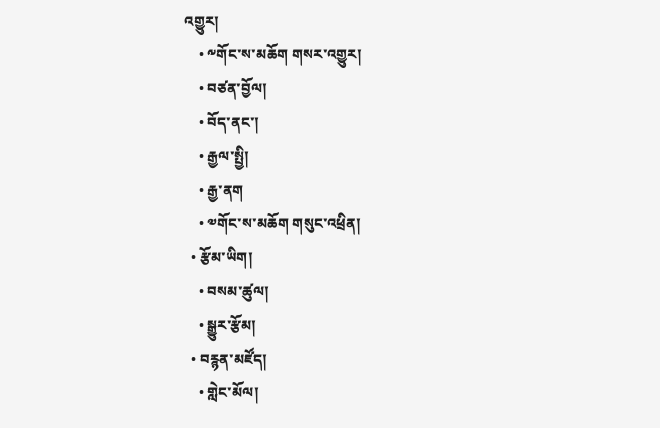འགྱུར།
    • ༸གོང་ས་མཆོག གསར་འགྱུར།
    • བཙན་བྱོལ།
    • བོད་ནང་།
    • རྒྱལ་སྤྱི།
    • རྒྱ་ནག
    • ༧གོང་ས་མཆོག གསུང་འཕྲིན།
  • རྩོམ་ཡིག།
    • བསམ་ཚུལ།
    • སྒྱུར་རྩོམ།
  • བརྙན་མཛོད།
    • གླེང་མོལ།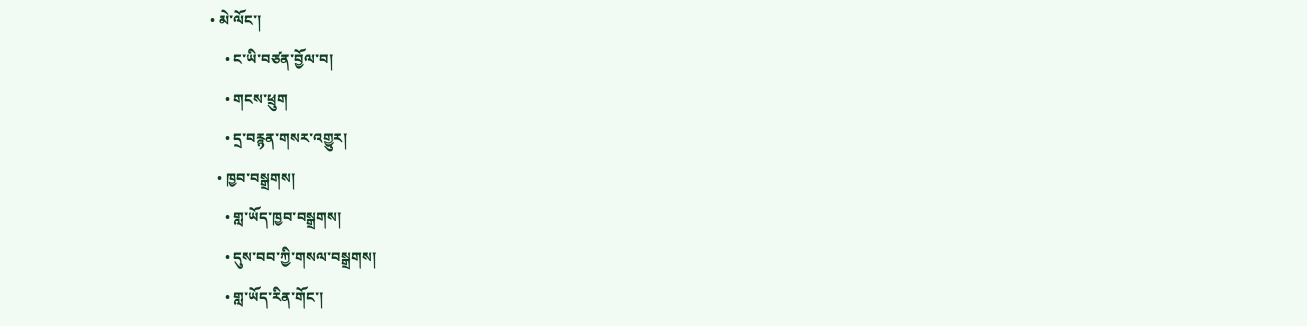• མེ་ལོང་།
    • ང་ཡི་བཙན་བྱོལ་བ།
    • གངས་ཕྲུག
    • དྲ་བརྙན་གསར་འགྱུར།
  • ཁྱབ་བསྒྲགས།
    • གླ་ཡོད་ཁྱབ་བསྒྲགས།
    • དུས་བབ་ཀྱི་གསལ་བསྒྲགས།
    • གླ་ཡོད་རིན་གོང་།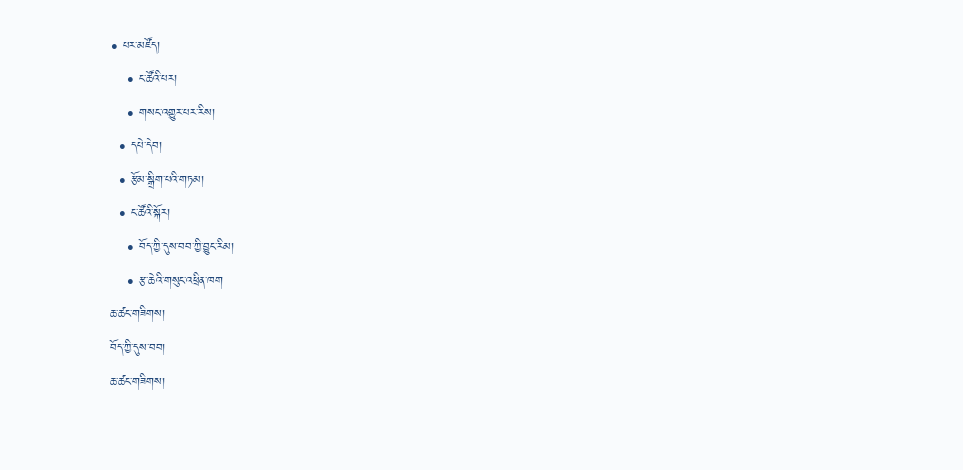• པར་མཛོད།
    • ང་ཚོའི་པར།
    • གསང་འགྱུར་པར་རིས།
  • དཔེ་དེབ།
  • རྩོམ་སྒྲིག་པའི་གཏམ།
  • ང་ཚོའི་སྐོར།
    • བོད་ཀྱི་དུས་བབ་ཀྱི་བྱུང་རིམ།
    • རྩ་ཆེའི་གསུང་འཕྲིན་ཁག
ཆ་ཚང་གཟིགས།
བོད་ཀྱི་དུས་བབ།
ཆ་ཚང་གཟིགས།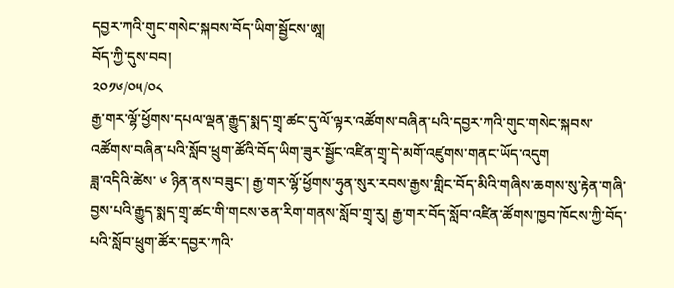དབྱར་ཀའི་གུང་གསེང་སྐབས་བོད་ཡིག་སྦྱོངས་ཨཱ།
བོད་ཀྱི་དུས་བབ།
༢༠༡༦/༠༥/༠༨
རྒྱ་གར་ལྷོ་ཕྱོགས་དཔལ་ལྡན་རྒྱུད་སྨད་གྲྭ་ཚང་དུ་ལོ་ལྟར་འཚོགས་བཞིན་པའི་དབྱར་ཀའི་གུང་གསེང་སྐབས་འཚོགས་བཞིན་པའི་སློབ་ཕྲུག་ཚོའི་བོད་ཡིག་ཟུར་སྦྱོང་འཛིན་གྲྭ་དེ་མགོ་འཛུགས་གནང་ཡོད་འདུག
ཟླ་འདིའི་ཚེས་ ༦ ཉིན་ནས་བཟུང་། རྒྱ་གར་ལྷོ་ཕྱོགས་ཧུན་སུར་རབས་རྒྱས་གླིང་བོད་མིའི་གཞིས་ཆགས་སུ་རྟེན་གཞི་བྱས་པའི་རྒྱུད་སྨད་གྲྭ་ཚང་གི་གངས་ཅན་རིག་གནས་སློབ་གྲྭ་རུ། རྒྱ་གར་བོད་སློབ་འཛིན་ཚོགས་ཁྱབ་ཁོངས་ཀྱི་བོད་པའི་སློབ་ཕྲུག་ཚོར་དབྱར་ཀའི་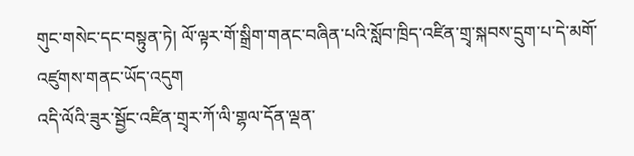གུང་གསེང་དང་བསྟུན་ཏེ། ལོ་ལྟར་གོ་སྒྲིག་གནང་བཞིན་པའི་སློབ་ཁྲིད་འཛིན་གྲྭ་སྐབས་དྲུག་པ་དེ་མགོ་འཛུགས་གནང་ཡོད་འདུག
འདི་ལོའི་ཟུར་སྦྱོང་འཛིན་གྲྭར་ཀོ་ལི་གྷལ་དོན་ལྡན་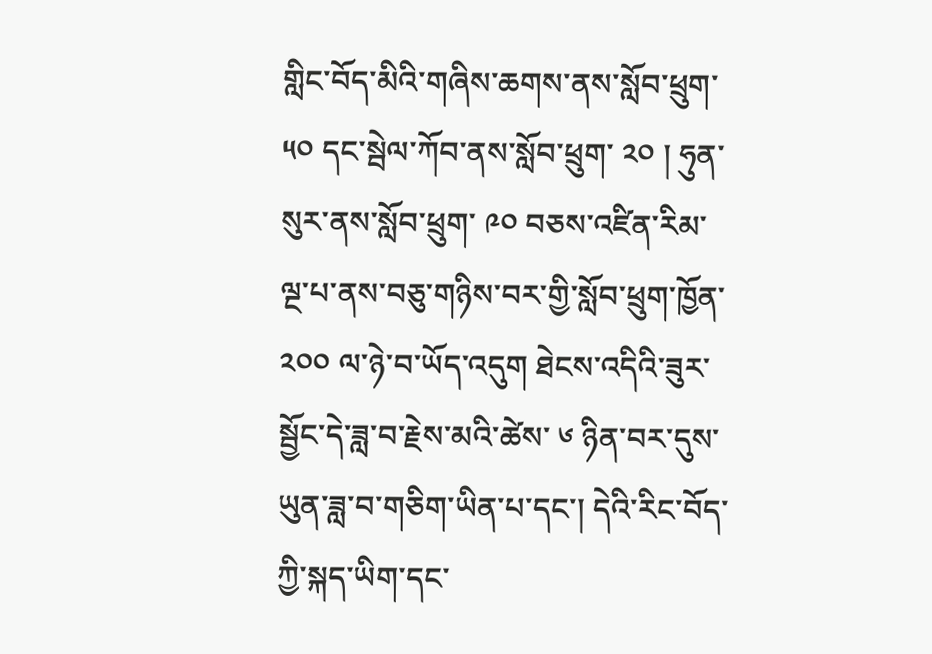གླིང་བོད་མིའི་གཞིས་ཆགས་ནས་སློབ་ཕྲུག་ ༥༠ དང་སྦེལ་ཀོབ་ནས་སློབ་ཕྲུག་ ༢༠ ། ཧུན་སུར་ནས་སློབ་ཕྲུག་ ༩༠ བཅས་འཛིན་རིམ་ལྔ་པ་ནས་བཅུ་གཉིས་བར་གྱི་སློབ་ཕྲུག་ཁྱོན་ ༢༠༠ ལ་ཉེ་བ་ཡོད་འདུག ཐེངས་འདིའི་ཟུར་སྦྱོང་དེ་ཟླ་བ་རྗེས་མའི་ཚེས་ ༦ ཉིན་བར་དུས་ཡུན་ཟླ་བ་གཅིག་ཡིན་པ་དང་། དེའི་རིང་བོད་ཀྱི་སྐད་ཡིག་དང་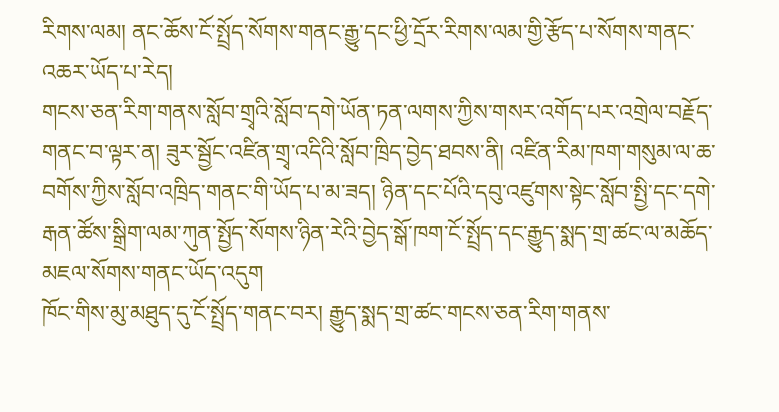རིགས་ལམ། ནང་ཆོས་ངོ་སྤྲོད་སོགས་གནང་རྒྱུ་དང་ཕྱི་དྲོར་རིགས་ལམ་གྱི་རྩོད་པ་སོགས་གནང་འཆར་ཡོད་པ་རེད།
གངས་ཅན་རིག་གནས་སློབ་གྲྭའི་སློབ་དགེ་ཡོན་ཏན་ལགས་ཀྱིས་གསར་འགོད་པར་འགྲེལ་བརྗོད་གནང་བ་ལྟར་ན། ཟུར་སྦྱོང་འཛིན་གྲྭ་འདིའི་སློབ་ཁྲིད་བྱེད་ཐབས་ནི། འཛིན་རིམ་ཁག་གསུམ་ལ་ཆ་བགོས་ཀྱིས་སློབ་འཁྲིད་གནང་གི་ཡོད་པ་མ་ཟད། ཉིན་དང་པོའི་དབུ་འཛུགས་སྟེང་སློབ་སྤྱི་དང་དགེ་རྒན་ཚོས་སྒྲིག་ལམ་ཀུན་སྤྱོད་སོགས་ཉིན་རེའི་བྱེད་སྒོ་ཁག་ངོ་སྤྲོད་དང་རྒྱུད་སྨད་གྲ་ཚང་ལ་མཆོད་མཇལ་སོགས་གནང་ཡོད་འདུག
ཁོང་གིས་མུ་མཐུད་དུ་ངོ་སྤྲོད་གནང་བར། རྒྱུད་སྨད་གྲ་ཚང་གངས་ཅན་རིག་གནས་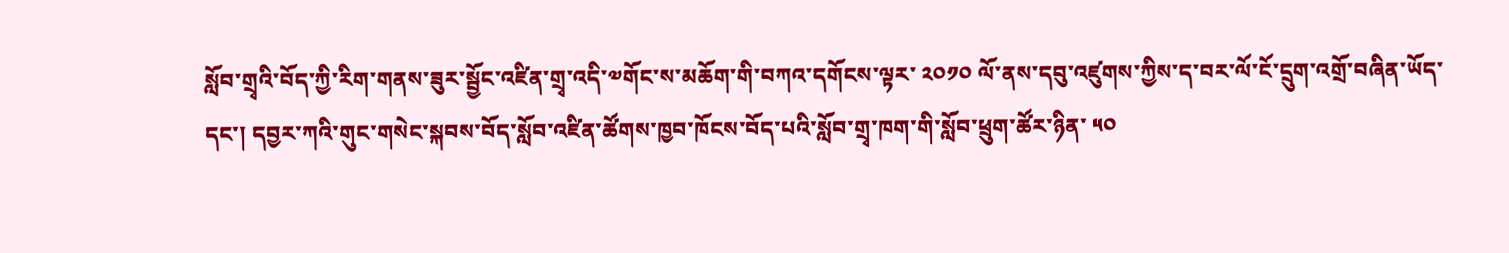སློབ་གྲྭའི་བོད་ཀྱི་རིག་གནས་ཟུར་སྦྱོང་འཛིན་གྲྭ་འདི་༧གོང་ས་མཆོག་གི་བཀའ་དགོངས་ལྟར་ ༢༠༡༠ ལོ་ནས་དབུ་འཛུགས་ཀྱིས་ད་བར་ལོ་ངོ་དྲུག་འགྲོ་བཞིན་ཡོད་དང་། དབྱར་ཀའི་གུང་གསེང་སྐབས་བོད་སློབ་འཛིན་ཚོགས་ཁྱབ་ཁོངས་བོད་པའི་སློབ་གྲྭ་ཁག་གི་སློབ་ཕྲུག་ཚོར་ཉིན་ ༥༠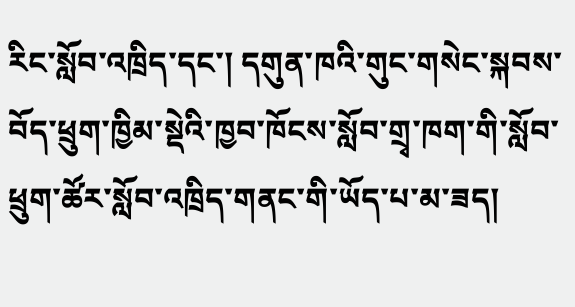རིང་སློབ་འཁྲིད་དང་། དགུན་ཁའི་གུང་གསེང་སྐབས་བོད་ཕྲུག་ཁྱིམ་སྡེའི་ཁྱབ་ཁོངས་སློབ་གྲྭ་ཁག་གི་སློབ་ཕྲུག་ཚོར་སློབ་འཁྲིད་གནང་གི་ཡོད་པ་མ་ཟད།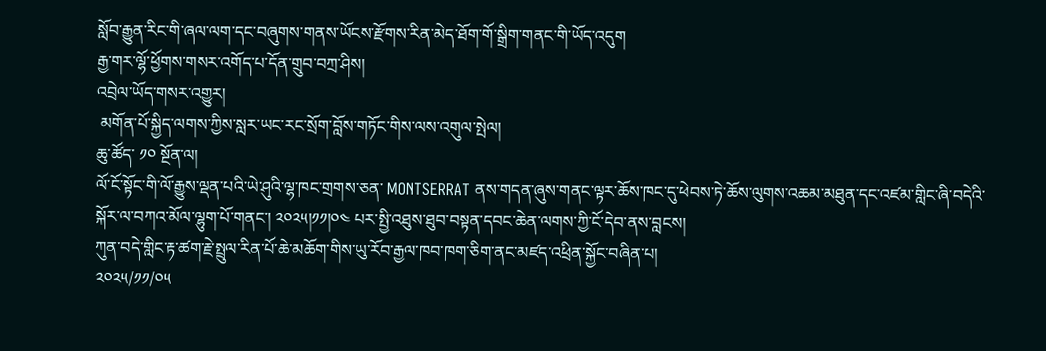སློབ་རྒྱུན་རིང་གི་ཞལ་ལག་དང་བཞུགས་གནས་ཡོངས་རྫོགས་རིན་མེད་ཐོག་གོ་སྒྲིག་གནང་གི་ཡོད་འདུག
རྒྱ་གར་ལྷོ་ཕྱོགས་གསར་འགོད་པ་དོན་གྲུབ་བཀྲ་ཤིས།
འབྲེལ་ཡོད་གསར་འགྱུར།
 མགོན་པོ་སྐྱིད་ལགས་ཀྱིས་སླར་ཡང་རང་སྲོག་བློས་གཏོང་གིས་ལས་འགུལ་སྤེལ།
ཆུ་ཚོད་ ༡༠ སྔོན་ལ།
ལོ་ངོ་སྟོང་གི་ལོ་རྒྱུས་ལྡན་པའི་ཡེ་ཤུའི་ལྷ་ཁང་གྲགས་ཅན་ MONTSERRAT ནས་གདན་ཞུས་གནང་ལྟར་ཆོས་ཁང་དུ་ཕེབས་ཏེ་ཆོས་ལུགས་འཆམ་མཐུན་དང་འཛམ་གླིང་ཞི་བདེའི་སྐོར་ལ་བཀའ་མོལ་ལྷུག་པོ་གནང་། ༢༠༢༥།༡༡།༠༤ པར་སྤྱི་འཐུས་ཐུབ་བསྟན་དབང་ཆེན་ལགས་ཀྱི་ངོ་དེབ་ནས་བླངས།
ཀུན་བདེ་གླིང་རྟ་ཚག་རྗེ་སྤྲུལ་རིན་པོ་ཆེ་མཆོག་གིས་ཡུ་རོབ་རྒྱལ་ཁབ་ཁག་ཅིག་ནང་མཛད་འཕྲིན་སྐྱོང་བཞིན་པ།
༢༠༢༥/༡༡/༠༥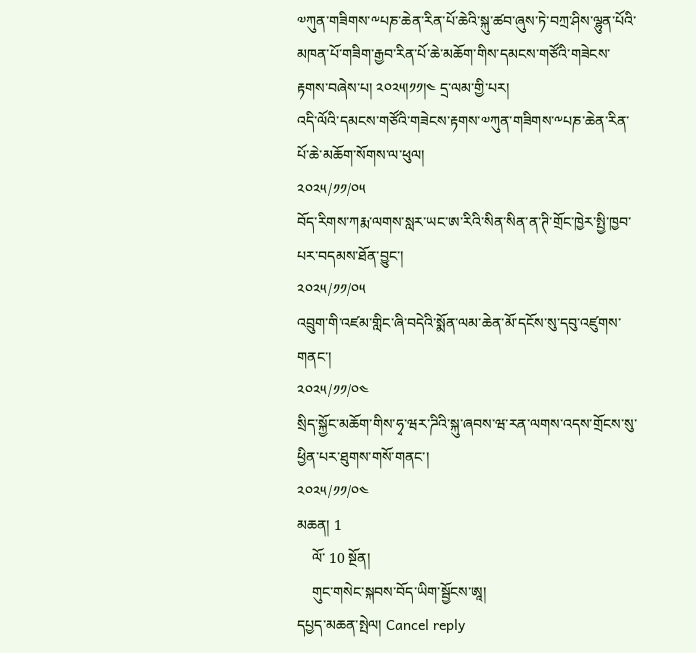༧ཀུན་གཟིགས་༸པཎ་ཆེན་རིན་པོ་ཆེའི་སྐུ་ཚབ་ཞུས་ཏེ་བཀྲ་ཤིས་ལྷུན་པོའི་མཁན་པོ་གཟིག་རྒྱབ་རིན་པོ་ཆེ་མཆོག་གིས་དམངས་གཙོའི་གཟེངས་རྟགས་བཞེས་པ། ༢༠༢༥།༡༡།༤ དྲ་ལམ་གྱི་པར།
འདི་ལོའི་དམངས་གཙོའི་གཟེངས་རྟགས་༧ཀུན་གཟིགས་༸པཎ་ཆེན་རིན་པོ་ཆེ་མཆོག་སོགས་ལ་ཕུལ།
༢༠༢༥/༡༡/༠༥
བོད་རིགས་ཀརྨ་ལགས་སླར་ཡང་ཨ་རིའི་སིན་སིན་ན་ཊི་གྲོང་ཁྱེར་སྤྱི་ཁྱབ་པར་བདམས་ཐོན་བྱུང་།
༢༠༢༥/༡༡/༠༥
འབྲུག་གི་འཛམ་གླིང་ཞི་བདེའི་སྨོན་ལམ་ཆེན་མོ་དངོས་སུ་དབུ་འཛུགས་གནང་།
༢༠༢༥/༡༡/༠༤
སྲིད་སྐྱོང་མཆོག་གིས་ཧྭ་ཝར་ཌིའི་སྐུ་ཞབས་ཝ་རན་ལགས་འདས་གྲོངས་སུ་ཕྱིན་པར་ཐུགས་གསོ་གནང་།
༢༠༢༥/༡༡/༠༤
མཆན། 1
    ལོ་ 10 སྔོན།
    གུང་གསེང་སྐབས་བོད་ཡིག་སྦྱོངས་ཨཱ།
དཔྱད་མཆན་སྤེལ། Cancel reply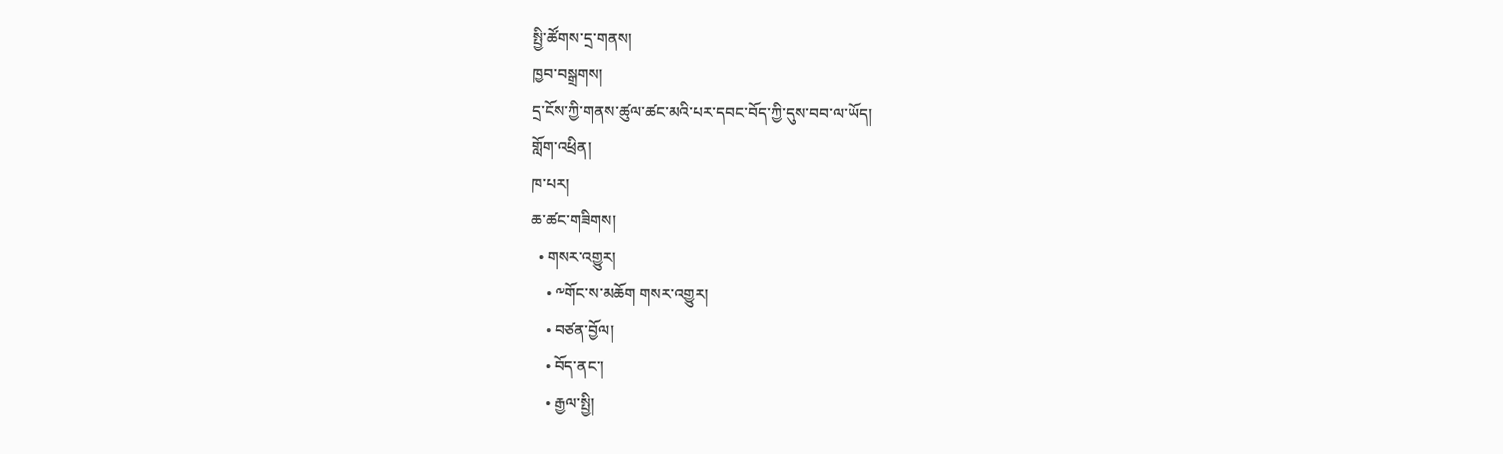སྤྱི་ཚོགས་དྲ་གནས།
ཁྱབ་བསྒྲགས།
དྲ་ངོས་ཀྱི་གནས་ཚུལ་ཚང་མའི་པར་དབང་བོད་ཀྱི་དུས་བབ་ལ་ཡོད།
གློག་འཕྲིན།
ཁ་པར།
ཆ་ཚང་གཟིགས།
  • གསར་འགྱུར།
    • ༸གོང་ས་མཆོག གསར་འགྱུར།
    • བཙན་བྱོལ།
    • བོད་ནང་།
    • རྒྱལ་སྤྱི།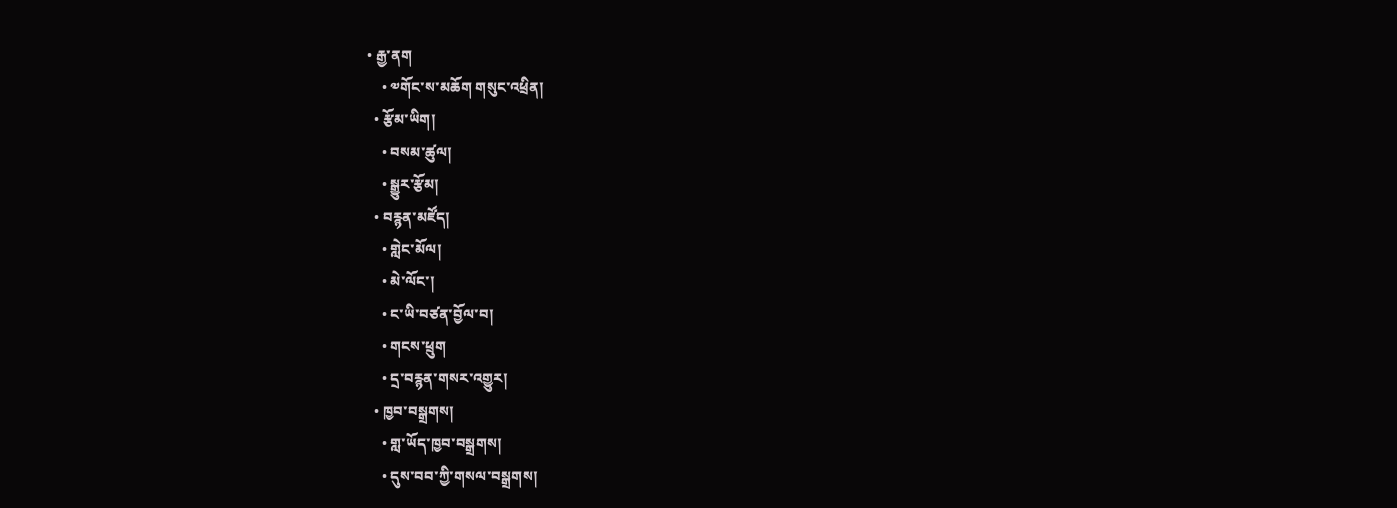• རྒྱ་ནག
    • ༧གོང་ས་མཆོག གསུང་འཕྲིན།
  • རྩོམ་ཡིག།
    • བསམ་ཚུལ།
    • སྒྱུར་རྩོམ།
  • བརྙན་མཛོད།
    • གླེང་མོལ།
    • མེ་ལོང་།
    • ང་ཡི་བཙན་བྱོལ་བ།
    • གངས་ཕྲུག
    • དྲ་བརྙན་གསར་འགྱུར།
  • ཁྱབ་བསྒྲགས།
    • གླ་ཡོད་ཁྱབ་བསྒྲགས།
    • དུས་བབ་ཀྱི་གསལ་བསྒྲགས།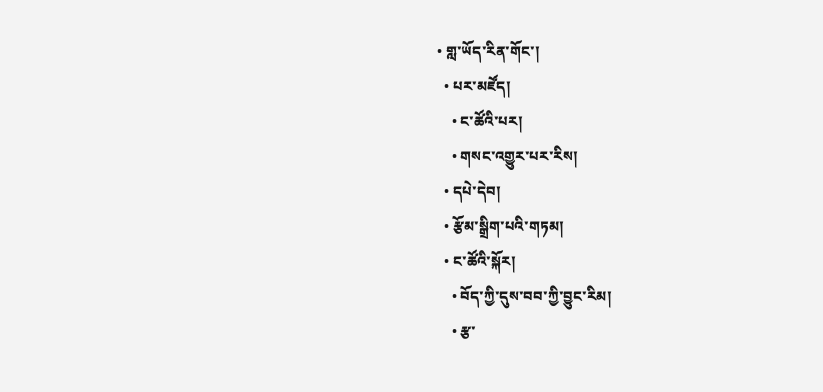• གླ་ཡོད་རིན་གོང་།
  • པར་མཛོད།
    • ང་ཚོའི་པར།
    • གསང་འགྱུར་པར་རིས།
  • དཔེ་དེབ།
  • རྩོམ་སྒྲིག་པའི་གཏམ།
  • ང་ཚོའི་སྐོར།
    • བོད་ཀྱི་དུས་བབ་ཀྱི་བྱུང་རིམ།
    • རྩ་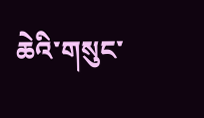ཆེའི་གསུང་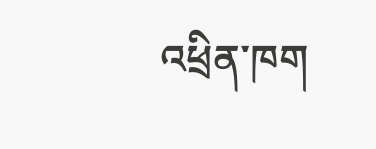འཕྲིན་ཁག